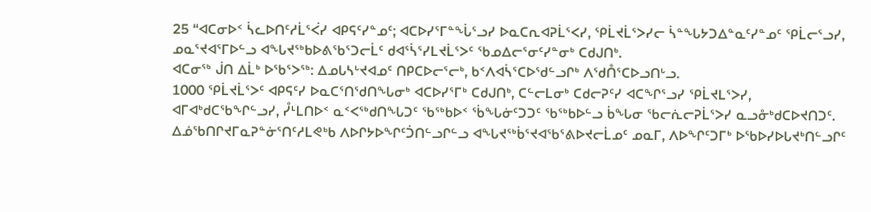25 “ᐊᑕᓂᐅᑉ ᓵᓚᐅᑎᑦᓱᒫᕐᐹᓯ ᐊᑭᕋᑦᓯᓐᓄᑦ; ᐊᑕᐅᓯᕐᒥᓐᖔᕐᓗᓯ ᐅᓇᑕᕆᐊᕈᒫᕐᐸᓯ, ᕿᒫᔪᒫᕐᐳᓯᓕ ᓵᓐᖓᔭᑐᐃᓐᓇᑦᓯᓐᓄᑦ ᕿᒫᓕᕐᓗᓯ, ᓄᓇᕐᔪᐊᕐᒥᐅᓪᓗ ᐊᖓᔪᖅᑲᐅᕕᖃᕐᑐᓕᒫᑦ ᑯᐊᕐᓵᕐᓯᒪᔪᒫᕐᐳᑦ ᖃᓄᐃᓕᕐᓂᑦᓯᓐᓂᒃ ᑕᑯᒍᑎᒃ.
ᐊᑕᓂᖅ ᒎᑎ ᐃᒫᒃ ᐅᖃᕐᐳᖅ: ᐃᓄᒐᓴᒡᔪᐊᓄᑦ ᑎᑭᑕᐅᓕᕐᓕᒃ, ᑲᑉᐱᐊᓵᕐᑕᐅᖁᓪᓗᒋᒃ ᐱᖁᑍᕐᑕᐅᓗᑎᒡᓗ.
1000 ᕿᒫᔪᒫᕐᐳᑦ ᐊᑭᕋᑦᓯ ᐅᓇᑕᕐᑎᖁᑎᖓᓂᒃ ᐊᑕᐅᓯᕐᒥᒃ ᑕᑯᒍᑎᒃ, ᑕᓪᓕᒪᓂᒃ ᑕᑯᓕᕈᑦᓯ ᐊᑕᖏᕐᓗᓯ ᕿᒫᔪᒪᕐᐳᓯ, ᐊᒥᐊᒃᑯᑕᖃᖏᓪᓗᓯ, ᓮᒻᒪᑎᐅᑉ ᓇᑉᐸᖅᑯᑎᖓᑐᑦ ᖃᖅᑲᐅᑉ ᖄᖓᓃᑦᑐᑐᑦ ᖃᖅᑲᐅᓪᓗ ᑳᖓᓂ ᖃᓕᕇᓕᕈᒫᕐᐳᓯ ᓇᓗᓁᒃᑯᑕᐅᔪᑎᑐᑦ.
ᐃᓅᖃᑎᒋᔪᒥᓇᕈᓐᓃᕐᑎᑦᓱᒪᕙᒃᑲ ᐱᐅᒋᔭᐅᖏᑦᑑᑎᓪᓗᒋᓪᓗ ᐊᖓᔪᖅᑳᕐᔪᐊᖃᕐᕕᐅᔪᓕᒫᓄᑦ ᓄᓇᒥ, ᐱᐅᖏᑦᑐᒥᒃ ᐅᖃᐅᓯᐅᒐᔪᒃᑎᓪᓗᒋᑦ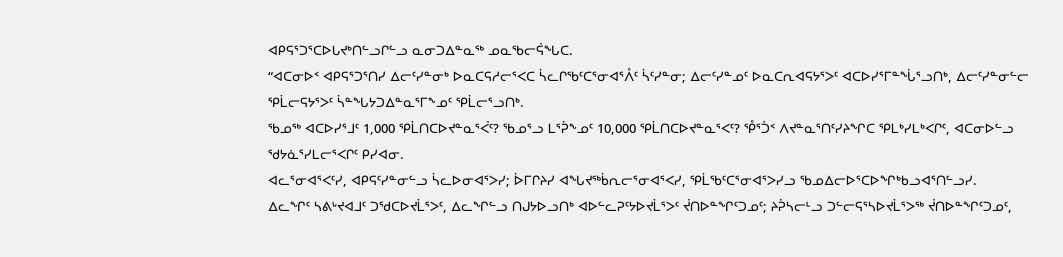ᐊᑭᕋᕐᑐᕐᑕᐅᒐᔪᒃᑎᓪᓗᒋᓪᓗ ᓇᓂᑐᐃᓐᓇᖅ ᓄᓇᖃᓕᕌᖓᑕ.
“ᐊᑕᓂᐅᑉ ᐊᑭᕋᕐᑐᕐᑎᓯ ᐃᓕᑦᓯᓐᓂᒃ ᐅᓇᑕᕋᓱᓕᕐᐸᑕ ᓵᓚᒋᖃᑦᑕᕐᓂᐊᕐᐰᑦ ᓵᑦᓯᓐᓂ; ᐃᓕᑦᓯᓐᓄᑦ ᐅᓇᑕᕆᐊᕋᔭᕐᐳᑦ ᐊᑕᐅᓯᕐᒥᓐᖔᕐᓗᑎᒃ, ᐃᓕᑦᓯᓐᓂᓪᓕ ᕿᒫᓕᕋᔭᕐᐳᑦ ᓵᓐᖓᔭᑐᐃᓐᓇᕐᒥᖕᓄᑦ ᕿᒫᓕᕐᓗᑎᒃ.
ᖃᓄᖅ ᐊᑕᐅᓯᕐᒧᑦ 1,000 ᕿᒫᑎᑕᐅᔪᓐᓇᕐᐹᑦ? ᖃᓄᕐᓗ ᒪᕐᕉᖕᓄᑦ 10,000 ᕿᒫᑎᑕᐅᔪᓐᓇᕐᐸᑦ? ᕾᕐᑑᑉ ᐱᔪᓐᓇᕐᑎᑦᓯᔨᖏᑕ ᕿᒪᒃᓯᒪᒃᐸᒋᑦ, ᐊᑕᓂᐅᓪᓗ ᖁᔭᓈᕐᓯᒪᓕᕐᐸᒋᑦ ᑭᓯᐊᓂ.
ᐊᓚᕐᓂᐊᕐᐸᑦᓯ, ᐊᑭᕋᑦᓯᓐᓂᓪᓗ ᓵᓚᐅᓂᐊᕐᐳᓯ; ᐆᒥᒋᔨᓯ ᐊᖓᔪᖅᑳᕆᓕᕐᓂᐊᕐᐸᓯ, ᕿᒫᖃᑦᑕᕐᓂᐊᕐᐳᓯᓗ ᖃᓄᐃᓕᐅᕐᑕᐅᖏᒃᑲᓗᐊᕐᑎᓪᓗᓯ.
ᐃᓚᖏᑦ ᓴᕕᒡᔪᐊᒧᑦ ᑐᖁᑕᐅᔪᒫᕐᐳᑦ, ᐃᓚᖏᓪᓗ ᑎᒍᔭᐅᓗᑎᒃ ᐊᐅᓪᓚᕈᑦᔭᐅᔪᒫᕐᐳᑦ ᔫᑎᐅᓐᖏᑦᑐᓄᑦ; ᔨᕉᓴᓕᒻᓗ ᑐᓪᓕᕋᕐᓴᐅᔪᒫᕐᐳᖅ ᔫᑎᐅᓐᖏᑦᑐᓄᑦ,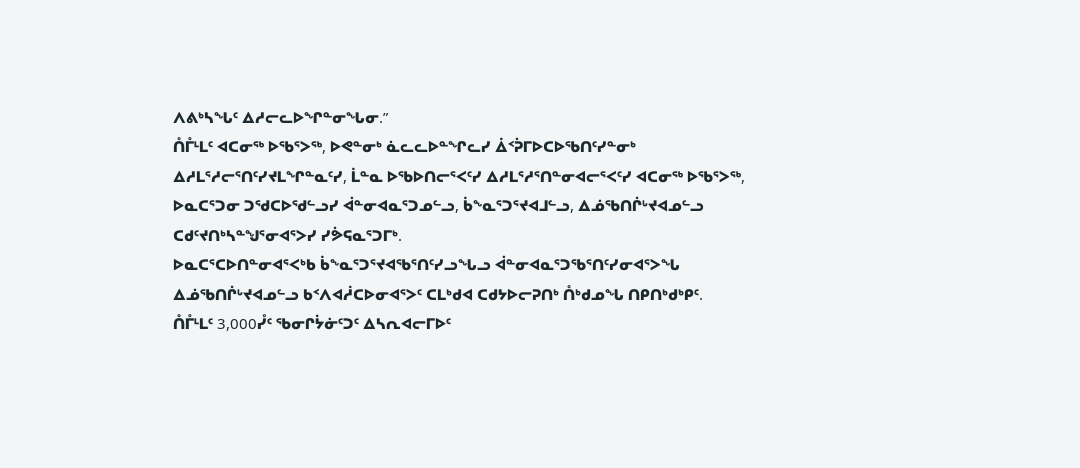ᐱᕕᒃᓴᖓᑦ ᐃᓱᓕᓚᐅᖏᓐᓂᖓᓂ.”
ᑍᒤᒻᒪᑦ ᐊᑕᓂᖅ ᐅᖃᕐᐳᖅ, ᐅᕙᓐᓂᒃ ᓈᓚᓚᐅᓐᖏᓚᓯ ᐄᑉᕉᒥᐅᑕᐅᖃᑎᑦᓯᓐᓂᒃ ᐃᓱᒪᕐᓱᓕᕐᑎᑦᓯᔪᒪᖏᓐᓇᑦᓯ, ᒫᓐᓇ ᐅᖃᐅᑎᓕᕐᐸᑦᓯ ᐃᓱᒪᕐᓱᕐᑎᓐᓂᐊᓕᕐᐸᑦᓯ ᐊᑕᓂᖅ ᐅᖃᕐᐳᖅ, ᐅᓇᑕᕐᑐᓂ ᑐᖁᑕᐅᖁᓪᓗᓯ ᐋᓐᓂᐊᓇᕐᑐᓄᓪᓗ, ᑳᖕᓇᕐᑐᕐᔪᐊᒧᓪᓗ, ᐃᓅᖃᑎᒌᒡᔪᐊᓄᓪᓗ ᑕᑯᑦᔪᑎᒃᓴᓐᖑᕐᓂᐊᕐᐳᓯ ᓯᕘᕋᓇᕐᑐᒥᒃ.
ᐅᓇᑕᕐᑕᐅᑎᓐᓂᐊᕐᐸᒃᑲ ᑳᖕᓇᕐᑐᕐᔪᐊᖃᕐᑎᑦᓯᓗᖓᓗ ᐋᓐᓂᐊᓇᕐᑐᖃᕐᑎᑦᓯᓂᐊᕐᐳᖓ ᐃᓅᖃᑎᒌᒡᔪᐊᓄᓪᓗ ᑲᑉᐱᐊᓲᑕᐅᓂᐊᕐᐳᑦ ᑕᒪᒃᑯᐊ ᑕᑯᔭᐅᓕᕈᑎᒃ ᑍᒃᑯᓄᖓ ᑎᑭᑎᒃᑯᒃᑭᑦ.
ᑍᒤᒻᒪᑦ 3,000ᓮᑦ ᖃᓂᒋᔮᓃᑦᑐᑦ ᐃᓴᕆᐊᓕᒥᐅᑦ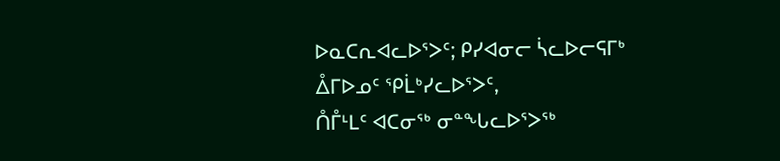ᐅᓇᑕᕆᐊᓚᐅᕐᐳᑦ; ᑭᓯᐊᓂᓕ ᓵᓚᐅᓕᕋᒥᒃ ᐂᒥᐅᓄᑦ ᕿᒫᒃᓯᓚᐅᕐᐳᑦ,
ᑍᒤᒻᒪᑦ ᐊᑕᓂᖅ ᓂᓐᖓᓚᐅᕐᐳᖅ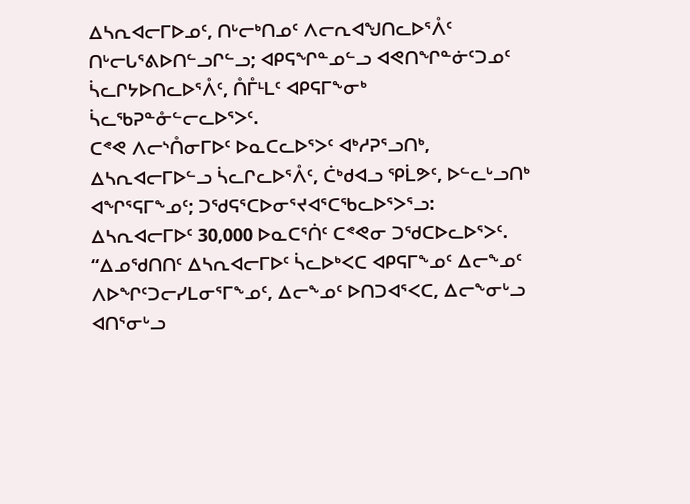ᐃᓴᕆᐊᓕᒥᐅᓄᑦ, ᑎᒡᓕᒃᑎᓄᑦ ᐱᓕᕆᐊᖑᑎᓚᐅᕐᐰᑦ ᑎᒡᓕᒐᕐᕕᐅᑎᓪᓗᒋᓪᓗ; ᐊᑭᕋᖏᓐᓄᓪᓗ ᐊᕙᑎᖏᓐᓃᑦᑐᓄᑦ ᓵᓚᒋᔭᐅᑎᓚᐅᕐᐰᑦ, ᑍᒤᒻᒪᑦ ᐊᑭᕋᒥᖕᓂᒃ ᓵᓚᖃᕈᓐᓁᓪᓕᓚᐅᕐᐳᑦ.
ᑕᕝᕙ ᐱᓕᔅᑍᓂᒥᐅᑦ ᐅᓇᑕᓚᐅᕐᐳᑦ ᐊᒃᓱᕈᕐᓗᑎᒃ, ᐃᓴᕆᐊᓕᒥᐅᓪᓗ ᓵᓚᒋᓚᐅᕐᐰᑦ, ᑖᒃᑯᐊᓗ ᕿᒫᕗᑦ, ᐅᓪᓚᒡᓗᑎᒃ ᐊᖏᕐᕋᒥᖕᓄᑦ; ᑐᖁᕋᕐᑕᐅᓂᕐᔪᐊᕐᑕᖃᓚᐅᕐᐳᕐᓗ: ᐃᓴᕆᐊᓕᒥᐅᑦ 30,000 ᐅᓇᑕᕐᑏᑦ ᑕᕝᕙᓂ ᑐᖁᑕᐅᓚᐅᕐᐳᑦ.
“ᐃᓄᖁᑎᑎᑦ ᐃᓴᕆᐊᓕᒥᐅᑦ ᓵᓚᐅᒃᐸᑕ ᐊᑭᕋᒥᖕᓄᑦ ᐃᓕᖕᓄᑦ ᐱᐅᖏᑦᑐᓕᓯᒪᓂᕐᒥᖕᓄᑦ, ᐃᓕᖕᓄᑦ ᐅᑎᑐᐊᕐᐸᑕ, ᐃᓕᖕᓂᒡᓗ ᐊᑎᕐᓂᒡᓗ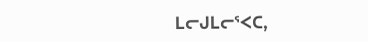ᒪᓕᒍᒪᓕᕐᐸᑕ,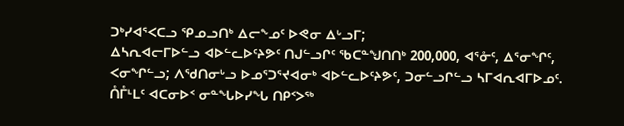ᑐᒃᓯᐊᕐᐸᑕᓗ ᕿᓄᓗᑎᒃ ᐃᓕᖕᓄᑦ ᐅᕙᓂ ᐃᒡᓗᒥ;
ᐃᓴᕆᐊᓕᒥᐅᓪᓗ ᐊᐅᓪᓚᐅᑦᔨᕗᑦ ᑎᒍᓪᓗᒋᑦ ᖃᑕᓐᖑᑎᑎᒃ 200,000, ᐊᕐᓁᑦ, ᐃᕐᓂᖏᑦ, ᐸᓂᖏᓪᓗ; ᐱᖁᑎᓂᒡᓗ ᐅᓄᕐᑐᕐᔪᐊᓂᒃ ᐊᐅᓪᓚᐅᑦᔨᕗᑦ, ᑐᓂᓪᓗᒋᓪᓗ ᓴᒥᐊᕆᐊᒥᐅᓄᑦ.
ᑍᒤᒻᒪᑦ ᐊᑕᓂᐅᑉ ᓂᓐᖓᐅᓯᖓ ᑎᑭᑉᐳᖅ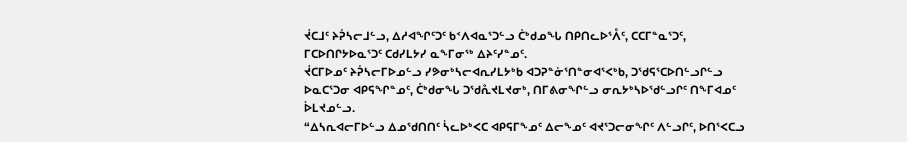ᔫᑕᒧᑦ ᔨᕉᓴᓕᒧᓪᓗ, ᐃᓱᐊᖏᑦᑐᑦ ᑲᑉᐱᐊᓇᕐᑐᓪᓗ ᑖᒃᑯᓄᖓ ᑎᑭᑎᓚᐅᕐᐰᑦ, ᑕᑕᒥᓐᓇᕐᑐᑦ, ᒥᑕᐅᑎᒋᔭᐅᓇᕐᑐᑦ ᑕᑯᓯᒪᔭᓯ ᓇᖕᒥᓂᖅ ᐃᔨᑦᓯᓐᓄᑦ.
ᔫᑕᒥᐅᓄᑦ ᔨᕉᓴᓕᒥᐅᓄᓪᓗ ᓯᕗᓂᒃᓴᓕᐊᕆᓯᒪᔭᒃᑲ ᐊᑐᕈᓐᓃᕐᑎᓐᓂᐊᕐᐸᒃᑲ, ᑐᖁᕋᕐᑕᐅᑎᓪᓗᒋᓪᓗ ᐅᓇᑕᕐᑐᓂ ᐊᑭᕋᖏᓐᓄᑦ, ᑖᒃᑯᓂᖓ ᑐᖁᕅᔪᒪᔪᓂᒃ, ᑎᒥᕕᓂᖏᓪᓗ ᓂᕆᔭᒃᓴᐅᖁᓪᓗᒋᑦ ᑎᖕᒥᐊᓄᑦ ᐆᒪᔪᓄᓪᓗ.
“ᐃᓴᕆᐊᓕᒥᐅᓪᓗ ᐃᓄᖁᑎᑎᑦ ᓵᓚᐅᒃᐸᑕ ᐊᑭᕋᒥᖕᓄᑦ ᐃᓕᖕᓄᑦ ᐊᔪᕐᑐᓕᓂᖏᑦ ᐱᓪᓗᒋᑦ, ᐅᑎᕐᐸᑕᓗ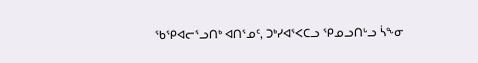ᖃᕿᐊᓕᕐᓗᑎᒃ ᐊᑎᕐᓄᑦ, ᑐᒃᓯᐊᕐᐸᑕᓗ ᕿᓄᓗᑎᒡᓗ ᓵᖕᓂ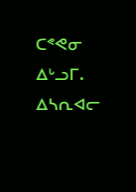ᑕᕝᕙᓂ ᐃᒡᓗᒥ.
ᐃᓴᕆᐊᓕ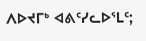ᐱᐅᔪᒥᒃ ᐊᕕᑦᓯᓚᐅᕐᒪᑦ;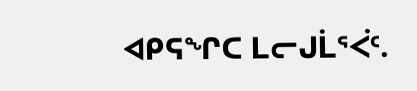ᐊᑭᕋᖏᑕ ᒪᓕᒍᒫᕐᐹᑦ.